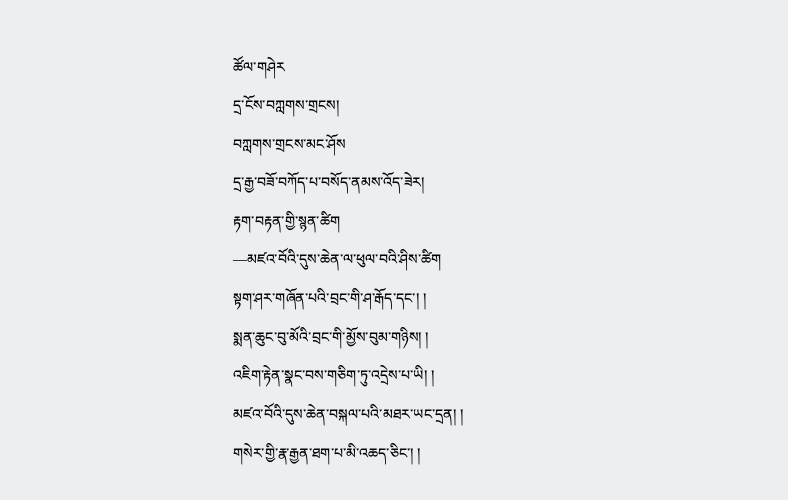ཚོལ་གཤེར
དྲ་ངོས་བཀླགས་གྲངས།
བཀླགས་གྲངས་མང་ཤོས
དྲ་རྒྱ་བཟོ་བཀོད་པ་བསོད་ནམས་འོད་ཟེར།
རྟག་བརྟན་གྱི་སྙན་ཚིག
—མཛའ་བོའི་དུས་ཆེན་ལ་ཕུལ་བའི་ཤིས་ཚིག
སྟག་ཤར་གཞོན་པའི་བྲང་གི་ཤ་རྒོད་དང་། །
སྨན་ཆུང་བུ་མོའི་བྲང་གི་མྱོས་བུམ་གཉིས། །
འཇིག་རྟེན་སྣང་བས་གཅིག་ཏུ་འདྲེས་པ་ཡི། །
མཛའ་བོའི་དུས་ཆེན་བསྐལ་པའི་མཐར་ཡང་དྲན། །
གསེར་གྱི་རྣ་རྒྱན་ཐག་པ་མི་འཆད་ཅིང་། །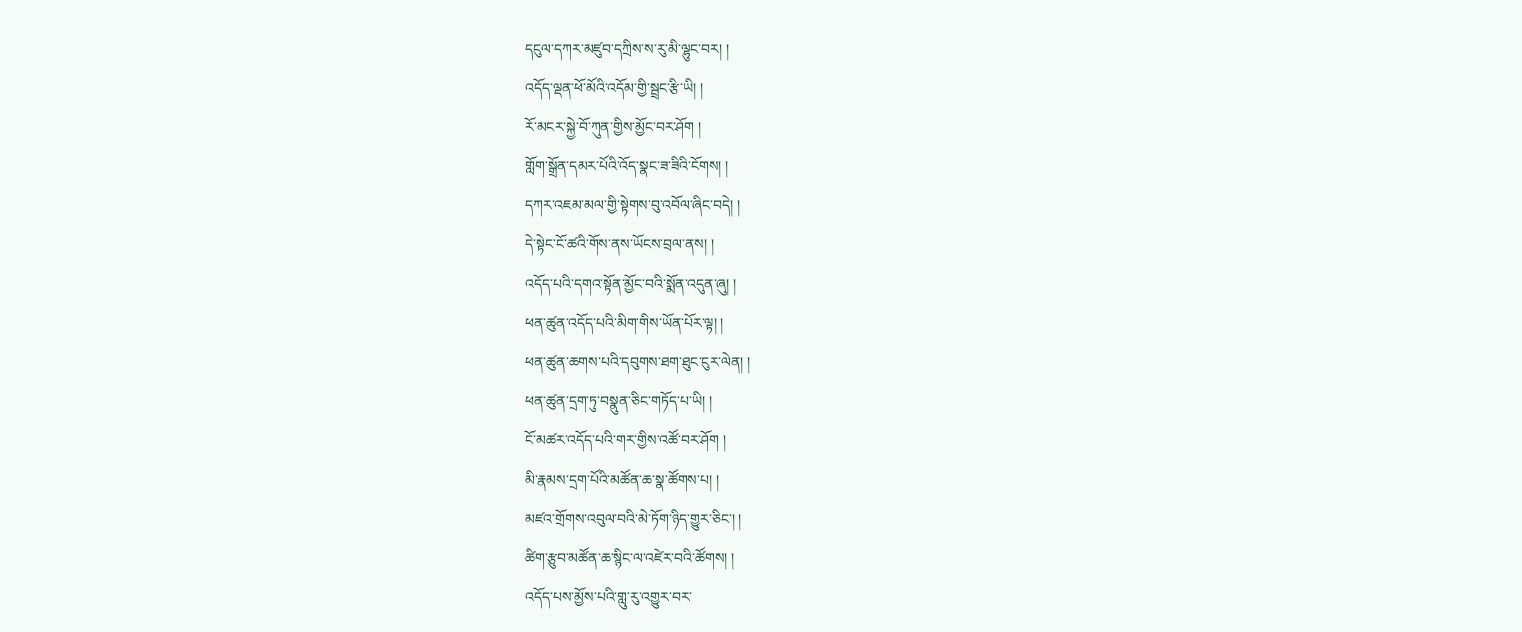དངུལ་དཀར་མཛུབ་དཀྲིས་ས་རུ་མི་ལྷུང་བར། །
འདོད་ལྡན་ཕོ་མོའི་འདོམ་གྱི་སྦྲང་རྩི་ཡི། །
རོ་མངར་སྐྱེ་བོ་ཀུན་གྱིས་མྱོང་བར་ཤོག །
གློག་སྒྲོན་དམར་པོའི་འོད་སྣང་ཟ་ཟིའི་ངོགས། །
དཀར་འཇམ་མལ་གྱི་སྟེགས་བུ་འབོལ་ཞིང་བདེ། །
དེ་སྟེང་ངོ་ཚའི་གོས་ནས་ཡོངས་བྲལ་ནས། །
འདོད་པའི་དགའ་སྟོན་མྱོང་བའི་སྨོན་འདུན་ཞུ། །
ཕན་ཚུན་འདོད་པའི་མིག་གིས་ཡོན་པོར་ལྟ། །
ཕན་ཚུན་ཆགས་པའི་དབུགས་ཐག་ཐུང་ངུར་ལེན། །
ཕན་ཚུན་དྲག་ཏུ་བསྣུན་ཅིང་གཏོད་པ་ཡི། །
ངོ་མཚར་འདོད་པའི་གར་གྱིས་འཚོ་བར་ཤོག །
མི་རྣམས་དྲག་པོའི་མཚོན་ཆ་སྣ་ཚོགས་པ། །
མཛའ་གྲོགས་འབུལ་བའི་མེ་ཏོག་ཉིད་གྱུར་ཅིང་། །
ཚིག་རྩུབ་མཚོན་ཆ་སྙིང་ལ་འཛེར་བའི་ཚོགས། །
འདོད་པས་མྱོས་པའི་གླུ་རུ་འགྱུར་བར་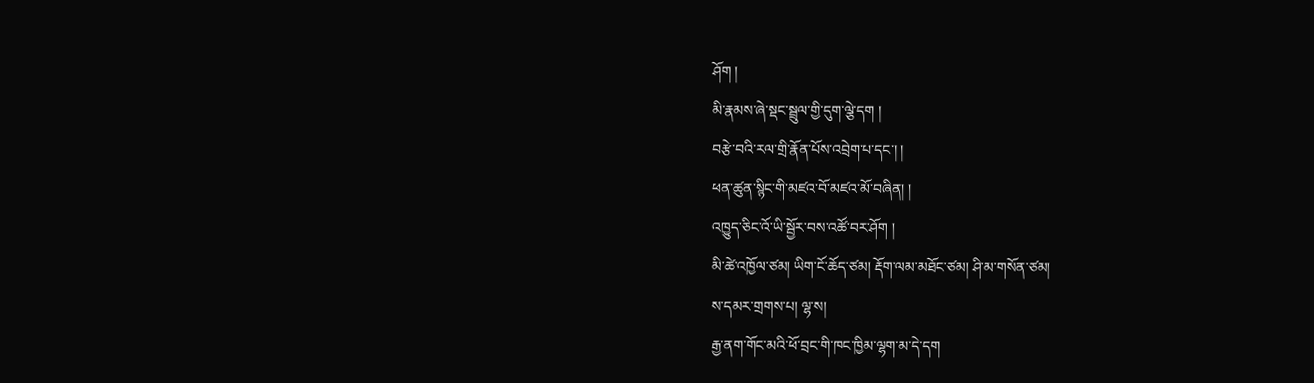ཤོག །
མི་རྣམས་ཞེ་སྡང་སྦྲུལ་གྱི་དུག་ལྕེ་དག །
བརྩེ་བའི་རལ་གྲི་རྣོན་པོས་འབྲེག་པ་དང་། །
ཕན་ཚུན་སྙིང་གི་མཛའ་བོ་མཛའ་མོ་བཞིན། །
འཁྱུད་ཅིང་འོ་ཡི་སྦྱོར་བས་འཚོ་བར་ཤོག །
མི་ཚེ་འཁྱོལ་ཙམ། ཡིག་ངོ་ཆོད་ཙམ། རྡོག་ལམ་མཐོང་ཙམ། ཤི་མ་གསོན་ཙམ།
ས་དམར་གྲགས་པ། ལྷ་ས།
རྒྱ་ནག་གོང་མའི་ཕོ་བྲང་གི་ཁང་ཁྱིམ་ལྷག་མ་དེ་དག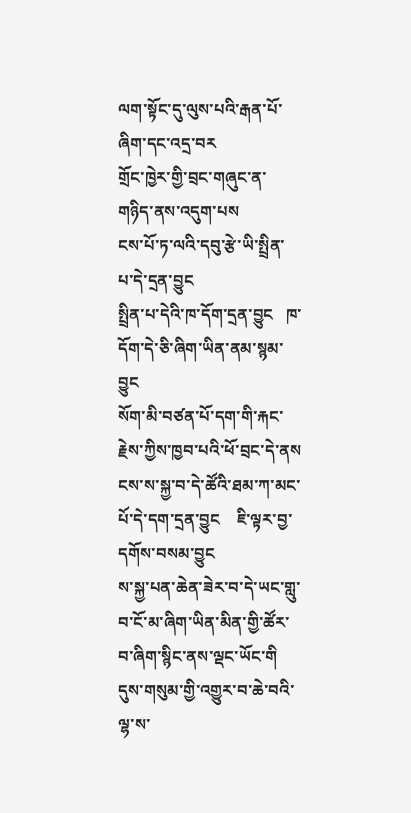ལག་སྟོང་དུ་ལུས་པའི་རྒན་པོ་ཞིག་དང་འདྲ་བར
གྲོང་ཁྱེར་གྱི་བྲང་གཞུང་ན་གཉིད་ནས་འདུག་པས
ངས་པོ་ཏ་ལའི་དབུ་རྩེ་ཡི་སྤྲིན་པ་དེ་དྲན་བྱུང
སྤྲིན་པ་དེའི་ཁ་དོག་དྲན་བྱུང   ཁ་དོག་དེ་ཅི་ཞིག་ཡིན་ནམ་སྙམ་བྱུང
སོག་མི་བཙན་པོ་དག་གི་རྐང་རྗེས་ཀྱིས་ཁྱབ་པའི་ཕོ་བྲང་དེ་ནས
ངས་ས་སྐྱ་བ་དེ་ཚོའི་ཐམ་ཀ་མང་པོ་དེ་དག་དྲན་བྱུང    ཇི་ལྟར་བྱ་དགོས་བསམ་བྱུང
ས་སྐྱ་པན་ཆེན་ཟེར་བ་དེ་ཡང་གླུ་བ་ངོ་མ་ཞིག་ཡིན་མིན་གྱི་ཚོར་བ་ཞིག་སྙིང་ནས་ལྡང་ཡོང་གི
དུས་གསུམ་གྱི་འགྱུར་བ་ཆེ་བའི་ལྷ་ས་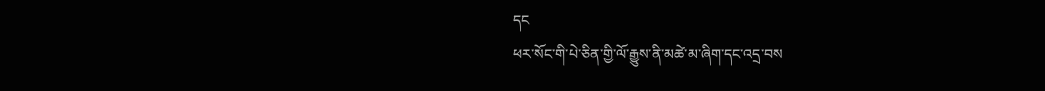དང
ཕར་སོང་གི་པེ་ཅིན་གྱི་ལོ་རྒྱུས་ནི་མཚེ་མ་ཞིག་དང་འདྲ་བས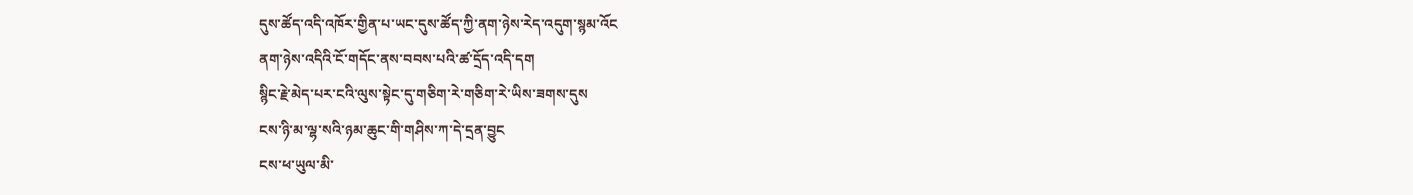དུས་ཚོད་འདི་འཁོར་གྱིན་པ་ཡང་དུས་ཚོད་ཀྱི་ནག་ཉེས་རེད་འདུག་སྙམ་འོང
ནག་ཉེས་འདིའི་ངོ་གདོང་ནས་བབས་པའི་ཚ་དྲོད་འདི་དག
སྙིང་རྗེ་མེད་པར་ངའི་ལུས་སྟེང་དུ་གཅིག་རེ་གཅིག་རེ་ཡིས་ཟགས་དུས
ངས་ཉི་མ་ལྷ་སའི་ཉམ་ཆུང་གི་གཤིས་ཀ་དེ་དྲན་བྱུང
ངས་ཕ་ཡུལ་མི་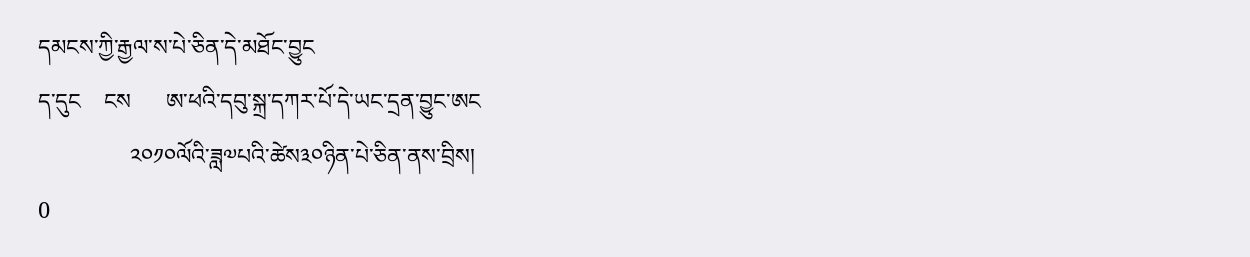དམངས་ཀྱི་རྒྱལ་ས་པེ་ཅིན་དེ་མཐོང་བྱུང
ད་དུང    ངས      ཨ་ཕའི་དབུ་སྐྲ་དཀར་པོ་དེ་ཡང་དྲན་བྱུང་ཨང
                ༢༠༡༠ལོའི་ཟླ༧པའི་ཚེས༣༠ཉིན་པེ་ཅིན་ནས་བྲིས།
0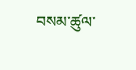བསམ་ཚུལ་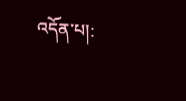འདོན་པ།: